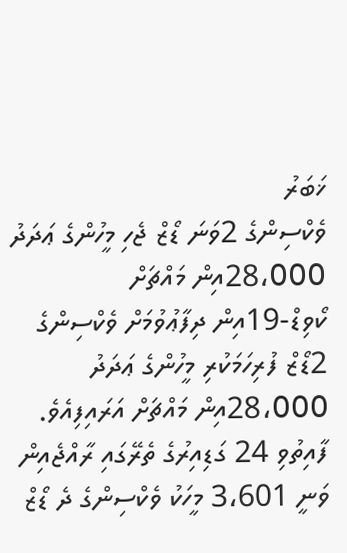ޚަބަރު
ވެކްސިންގެ 2ވަނަ ޑޯޒް ޖެހި މީހުންގެ ޢަދަދު 28،000އިން މައްޗަށް
ކޯވިޑް-19އިން ދިފާޢުވުމަށް ވެކްސިންގެ 2ޑޯޒް ފުރިހަމަކުރި މީހުންގެ ޢަދަދު 28،000އިން މައްޗަށް އަރައިފިއެވެ. ފާއިތުވި 24 ގަޑިއިރުގެ ތެރޭގައި ރާއްޖެއިން ވަނީ 3،601 މީހަކު ވެކްސިންގެ ދެ ޑޯޒް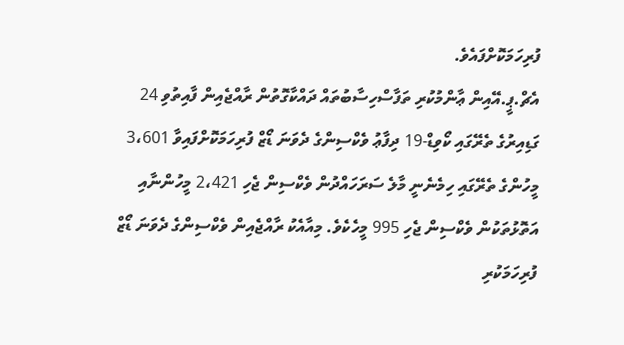ފުރިހަމަކޮށްފައެވެ.
އެޗް.ޕީ.އޭއިން ޢާންމުކުރި ތަފާސްހިސާބުތައް ދައްކާގޮތުން ރާއްޖެއިން ފާއިތުވި 24 ގަޑިއިރުގެ ތެރޭގައި ކޯވިޑް-19 ދިފާޢު ވެކްސިންގެ ދެވަނަ ޑޯޒް ފުރިހަމަކޮށްފައިވާ 3،601 މީހުންގެ ތެރޭގައި ހިމެނެނީ މާލެ ސަރަހައްދުން ވެކްސިން ޖެހި 2،421 މީހުންނާއި އަތޮޅުތަކުން ވެކްސިން ޖެހި 995 މީހެކެވެ. މިއާއެކު ރާއްޖެއިން ވެކްސިންގެ ދެވަނަ ޑޯޒް ފުރިހަމަކުރި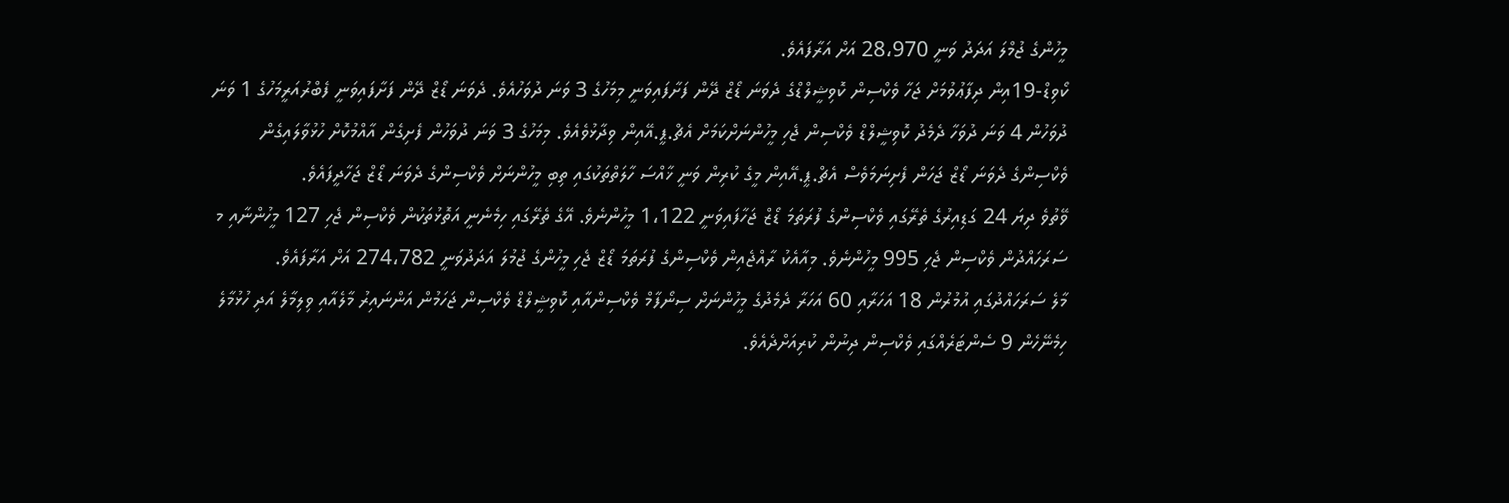މީހުންގެ ޖުމްލަ އަދަދު ވަނީ 28،970 އަށް އަރާފައެވެ.
ކޯވިޑް-19އިން ދިފާޢުވުމަށް ޖަހާ ވެކްސިން ކޮވިޝީލްޑްގެ ދެވަނަ ޑޯޒް ދޭން ފަށާފައިވަނީ މިމަހުގެ 3 ވަނަ ދުވަހުއެވެ. ދެވަނަ ޑޯޒް ދޭން ފަށާފައިވަނީ ފެބްރުއަރީމަހުގެ 1 ވަނަ ދުވަހުން 4 ވަނަ ދުވަހާ ދެމެދު ކޮވިޝީލްޑް ވެކްސިން ޖެހި މީހުންނަށްކަމަށް އެޗް.ޕީ.އޭއިން ވިދާޅުވެއެވެ. މިމަހުގެ 3 ވަނަ ދުވަހުން ފެށިގެން އާއްމުކޮށް ހުޅުވާލައިގެން ވެކްސިންގެ ދެވަނަ ޑޯޒް ޖަހަން ފެށިނަމަވެސް އެޗް.ޕީ.އޭއިން މީގެ ކުރިން ވަނީ ޚާއްސަ ހާލަތްތަކުގައި ތިބި މީހުންނަށް ވެކްސިންގެ ދެވަނަ ޑޯޒް ޖަހާދީފައެވެ.
ވޭތުވެ ދިޔަ 24 ގަޑިއިރުގެ ތެރޭގައި ވެކްސިންގެ ފުރަތަމަ ޑޯޒް ޖަހާފައިވަނީ 1،122 މީހުންނެވެ. އޭގެ ތެރޭގައި ހިމެނެނީ އަތޮޅުތަކުން ވެކްސިން ޖެހި 127 މީހުންނާއި މ ސަރަހައްދުން ވެކްސިން ޖެހި 995 މީހުންނެވެ. މިއާއެކު ރާއްޖެއިން ވެކްސިންގެ ފުރަތަމަ ޑޯޒް ޖެހި މީހުންގެ ޖުމުލަ އަދަދުވަނީ 274،782 އަށް އަރާފައެވެ.
މާލެ ސަރަހައްދުގައި އުމުރުން 18 އަހަރާއި 60 އަހަރާ ދެމެދުގެ މީހުންނަށް ސިނޯފާމް ވެކްސިންއާއި ކޮވިޝީލްޑް ވެކްސިން ޖަހަމުން އަންނައިރު މާލެއާއި ވިލިމާލެ އަދި ހުޅުމާލެ ހިމެނޭހެން 9 ސެންޓަރެއްގައި ވެކްސިން ދިނުން ކުރިއަށްދެއެވެ.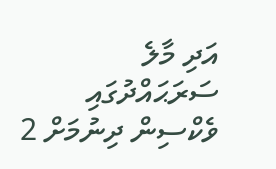އަދި މާލެ ސަރަޙައްދުގައި ވެކްސިން ދިނުމަށް 2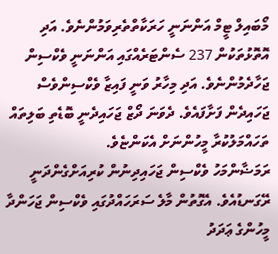މޯބައިލް ޓީމް އަންނަނީ ހަރަކާތްތެރިވަމުންނެވެ. އަދި އޮތޮޅުތަކުން 237 ސެންޓަރެއްގައި އަންނަނީ ވެކްސިން ޖަހާދެމުންނެވެ. އަދި މިހާރު ވަނީ ފައިޒާ ވެކްސިންވެސް ޖަހައިދެން ފަށާފައެވެ. ދެވަނަ ދޯޒް ޖަހައިދެނީ ބޮޑެތި ބަލިތައް ތަހައްމަލުކުރާ މީހުންނަށް އެކަންޏެވެ.
ރަމަޟާންމަހު ވެކްސިން ޖަހައިދިނުން ކުރިއަށްގެންދަނީ ރޭގަނޑުއެވެ. އެގޮތުން މާލެ ސަރަހައްދުގައި ވެކްސިން ޖަހަންދާ މީހުންގެ ޢަދަދު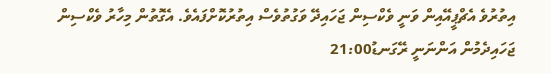އިތުރުވެ އެޗްޕީއޭއިން ވަނީ ވެކްސިން ޖަހައިދޭ ވަގުތުވެސް އިތުރުކޮށްފައެވެ. އެގޮތުން މިހާރު ވެކްސިން ޖަހައިދެމުން އަންނަނީ ރޭގަނޑު21:00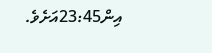އިން23:45އަށެވެ.